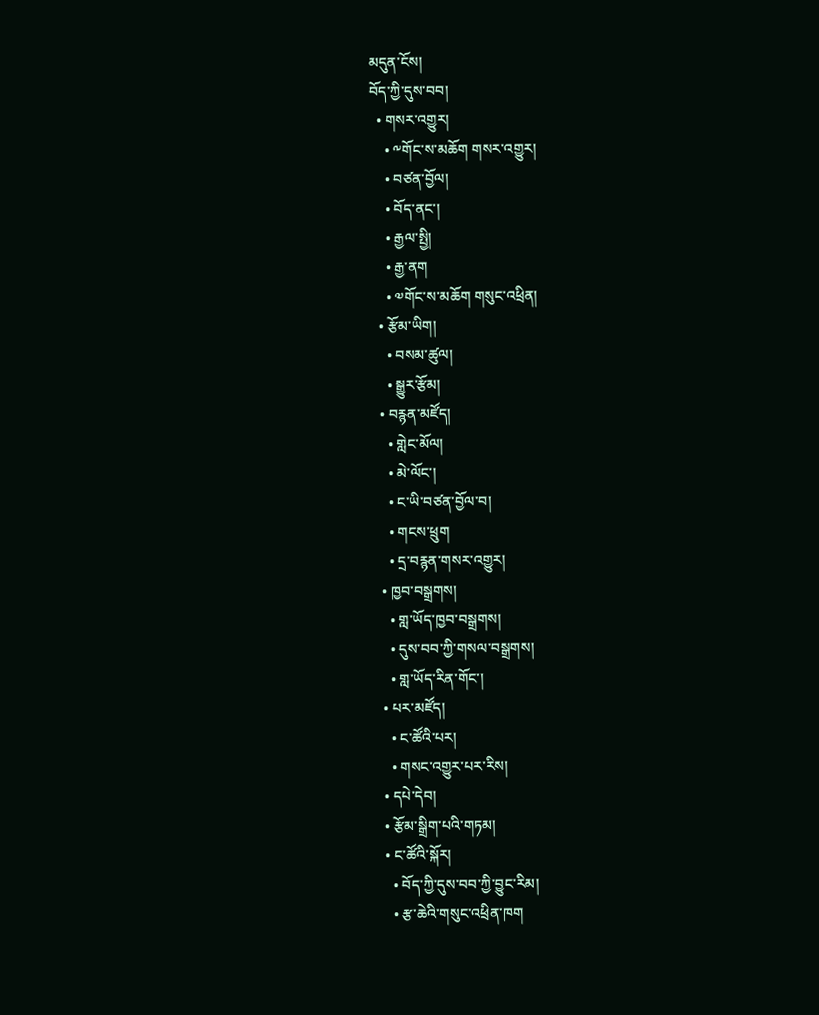མདུན་ངོས།
བོད་ཀྱི་དུས་བབ།
  • གསར་འགྱུར།
    • ༸གོང་ས་མཆོག གསར་འགྱུར།
    • བཙན་བྱོལ།
    • བོད་ནང་།
    • རྒྱལ་སྤྱི།
    • རྒྱ་ནག
    • ༧གོང་ས་མཆོག གསུང་འཕྲིན།
  • རྩོམ་ཡིག།
    • བསམ་ཚུལ།
    • སྒྱུར་རྩོམ།
  • བརྙན་མཛོད།
    • གླེང་མོལ།
    • མེ་ལོང་།
    • ང་ཡི་བཙན་བྱོལ་བ།
    • གངས་ཕྲུག
    • དྲ་བརྙན་གསར་འགྱུར།
  • ཁྱབ་བསྒྲགས།
    • གླ་ཡོད་ཁྱབ་བསྒྲགས།
    • དུས་བབ་ཀྱི་གསལ་བསྒྲགས།
    • གླ་ཡོད་རིན་གོང་།
  • པར་མཛོད།
    • ང་ཚོའི་པར།
    • གསང་འགྱུར་པར་རིས།
  • དཔེ་དེབ།
  • རྩོམ་སྒྲིག་པའི་གཏམ།
  • ང་ཚོའི་སྐོར།
    • བོད་ཀྱི་དུས་བབ་ཀྱི་བྱུང་རིམ།
    • རྩ་ཆེའི་གསུང་འཕྲིན་ཁག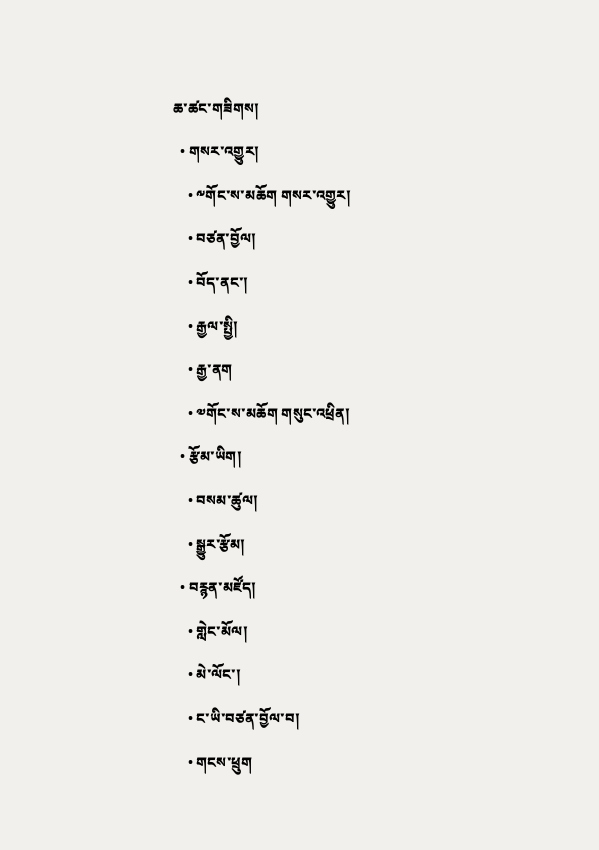ཆ་ཚང་གཟིགས།
  • གསར་འགྱུར།
    • ༸གོང་ས་མཆོག གསར་འགྱུར།
    • བཙན་བྱོལ།
    • བོད་ནང་།
    • རྒྱལ་སྤྱི།
    • རྒྱ་ནག
    • ༧གོང་ས་མཆོག གསུང་འཕྲིན།
  • རྩོམ་ཡིག།
    • བསམ་ཚུལ།
    • སྒྱུར་རྩོམ།
  • བརྙན་མཛོད།
    • གླེང་མོལ།
    • མེ་ལོང་།
    • ང་ཡི་བཙན་བྱོལ་བ།
    • གངས་ཕྲུག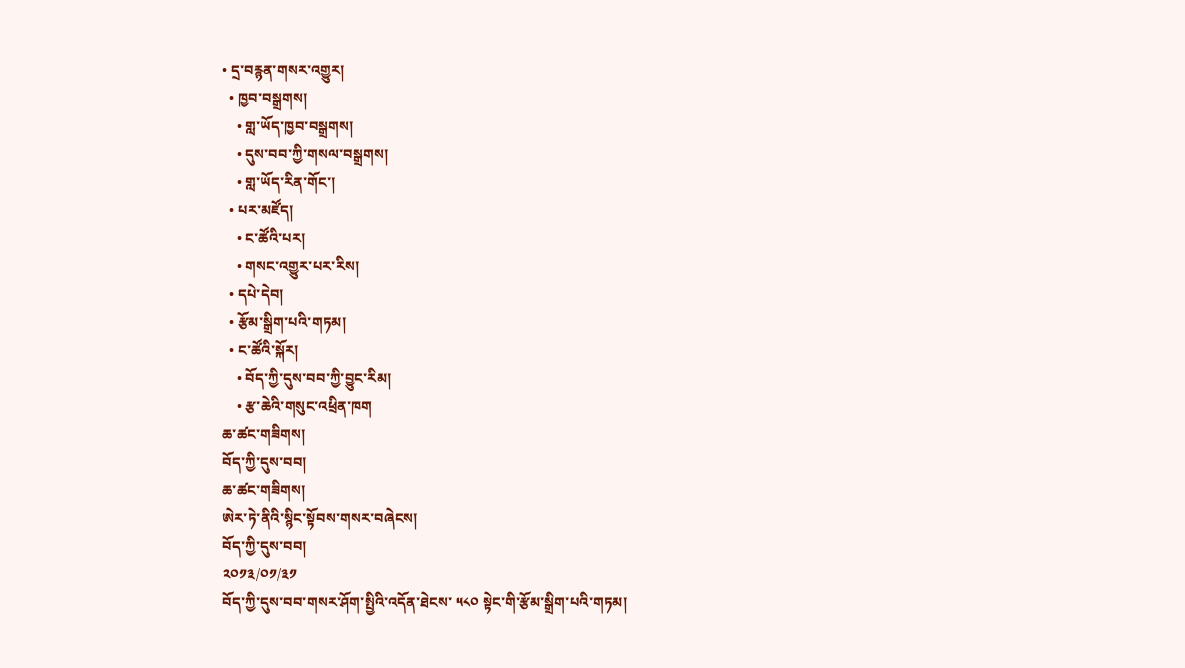• དྲ་བརྙན་གསར་འགྱུར།
  • ཁྱབ་བསྒྲགས།
    • གླ་ཡོད་ཁྱབ་བསྒྲགས།
    • དུས་བབ་ཀྱི་གསལ་བསྒྲགས།
    • གླ་ཡོད་རིན་གོང་།
  • པར་མཛོད།
    • ང་ཚོའི་པར།
    • གསང་འགྱུར་པར་རིས།
  • དཔེ་དེབ།
  • རྩོམ་སྒྲིག་པའི་གཏམ།
  • ང་ཚོའི་སྐོར།
    • བོད་ཀྱི་དུས་བབ་ཀྱི་བྱུང་རིམ།
    • རྩ་ཆེའི་གསུང་འཕྲིན་ཁག
ཆ་ཚང་གཟིགས།
བོད་ཀྱི་དུས་བབ།
ཆ་ཚང་གཟིགས།
ཨེར་ཏེ་ནིའི་སྙིང་སྟོབས་གསར་བཞེངས།
བོད་ཀྱི་དུས་བབ།
༢༠༡༣/༠༡/༣༡
བོད་ཀྱི་དུས་བབ་གསར་ཤོག་སྤྱིའི་འདོན་ཐེངས་ ༥༨༠ སྟེང་གི་རྩོམ་སྒྲིག་པའི་གཏམ།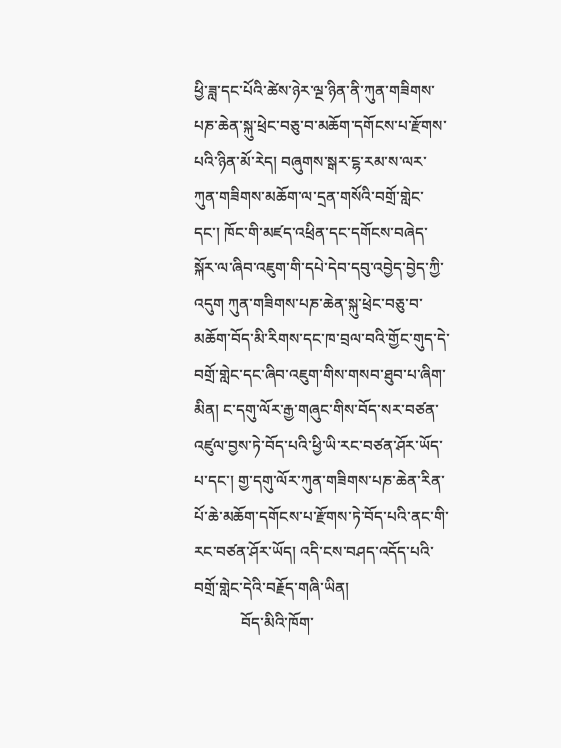ཕྱི་ཟླ་དང་པོའི་ཚེས་ཉེར་ལྔ་ཉིན་ནི་ཀུན་གཟིགས་པཎ་ཆེན་སྐུ་ཕྲེང་བཅུ་བ་མཆོག་དགོངས་པ་རྫོགས་པའི་ཉིན་མོ་རེད། བཞུགས་སྒར་ངྷ་རམ་ས་ལར་ཀུན་གཟིགས་མཆོག་ལ་དྲན་གསོའི་བགྲོ་གླེང་དང་། ཁོང་གི་མཛད་འཕྲིན་དང་དགོངས་བཞེད་སྐོར་ལ་ཞིབ་འཇུག་གི་དཔེ་དེབ་དབུ་འབྱེད་བྱེད་ཀྱི་འདུག ཀུན་གཟིགས་པཎ་ཆེན་སྐུ་ཕྲེང་བཅུ་བ་མཆོག་བོད་མི་རིགས་དང་ཁ་བྲལ་བའི་གྱོང་གུད་དེ་བགྲོ་གླེང་དང་ཞིབ་འཇུག་གིས་གསབ་ཐུབ་པ་ཞིག་མིན། ང་དགུ་ལོར་རྒྱ་གཞུང་གིས་བོད་སར་བཙན་འཛུལ་བྱས་ཏེ་བོད་པའི་ཕྱི་ཡི་རང་བཙན་ཤོར་ཡོད་པ་དང་། གྱ་དགུ་ལོར་ཀུན་གཟིགས་པཎ་ཆེན་རིན་པོ་ཆེ་མཆོག་དགོངས་པ་རྫོགས་ཏེ་བོད་པའི་ནང་གི་རང་བཙན་ཤོར་ཡོད། འདི་ངས་བཤད་འདོད་པའི་བགྲོ་གླེང་དེའི་བརྗོད་གཞི་ཡིན།
            བོད་མིའི་ཁོག་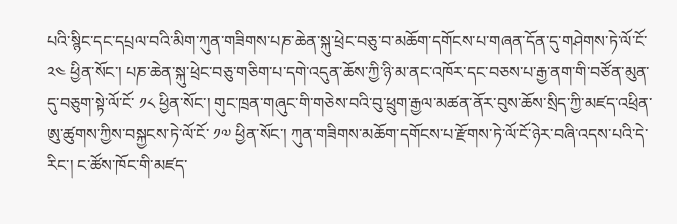པའི་སྙིང་དང་དཔྲལ་བའི་མིག་ཀུན་གཟིགས་པཎ་ཆེན་སྐུ་ཕྲེང་བཅུ་བ་མཆོག་དགོངས་པ་གཞན་དོན་དུ་གཤེགས་ཏེ་ལོ་ངོ་ ༢༤ ཕྱིན་སོང་། པཎ་ཆེན་སྐུ་ཕྲེང་བཅུ་གཅིག་པ་དགེ་འདུན་ཆོས་ཀྱི་ཉི་མ་ནང་འཁོར་དང་བཅས་པ་རྒྱ་ནག་གི་བཙོན་མུན་དུ་བཅུག་སྟེ་ལོ་ངོ་ ༡༨ ཕྱིན་སོང་། གུང་ཁྲན་གཞུང་གི་གཅེས་བའི་བུ་ཕྲུག་རྒྱལ་མཚན་ནོར་བུས་ཆོས་སྲིད་ཀྱི་མཛད་འཕྲིན་ཨུ་ཚུགས་ཀྱིས་བསྐྱངས་ཏེ་ལོ་ངོ་ ༡༧ ཕྱིན་སོང་། ཀུན་གཟིགས་མཆོག་དགོངས་པ་རྫོགས་ཏེ་ལོ་ངོ་ཉེར་བཞི་འདས་པའི་དེ་རིང་། ང་ཚོས་ཁོང་གི་མཛད་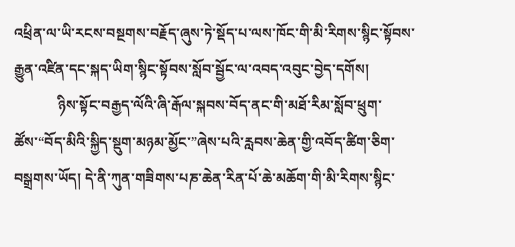འཕྲིན་ལ་ཡི་རངས་བསྔགས་བརྗོད་ཞུས་ཏེ་སྡོད་པ་ལས་ཁོང་གི་མི་རིགས་སྙིང་སྟོབས་རྒྱུན་འཛིན་དང་སྐད་ཡིག་སྙིང་སྟོབས་སློབ་སྦྱོང་ལ་འབད་འབུང་བྱེད་དགོས།
            ཉིས་སྟོང་བརྒྱད་ལོའི་ཞི་རྒོལ་སྐབས་བོད་ནང་གི་མཐོ་རིམ་སློབ་ཕྲུག་ཚོས་“བོད་མིའི་སྐྱིད་སྡུག་མཉམ་མྱོང་”ཞེས་པའི་རླབས་ཆེན་གྱི་འབོད་ཚིག་ཅིག་བསྒྲགས་ཡོད། དེ་ནི་ཀུན་གཟིགས་པཎ་ཆེན་རིན་པོ་ཆེ་མཆོག་གི་མི་རིགས་སྙིང་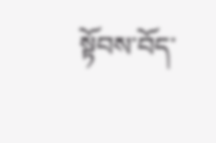སྟོབས་བོད་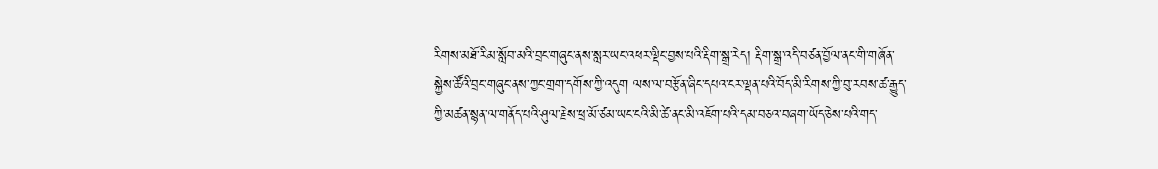རིགས་མཐོ་རིམ་སློབ་མའི་བྲང་གཞུང་ནས་སླར་ཡང་འཕར་ལྡིང་བྱས་པའི་རྡིག་སྒྲ་རེད། རྡིག་སྒྲ་འདི་བཙན་བྱོལ་ནང་གི་གཞོན་སྐྱེས་ཚོའི་བྲང་གཞུང་ནས་ཀྱང་གྲག་དགོས་ཀྱི་འདུག ལས་ལ་བརྩོན་ཞིང་དཔའ་ངར་ལྡན་པའི་བོད་མི་རིགས་ཀྱི་བུ་རབས་ཚ་རྒྱུད་ཀྱི་མཚན་སྙན་ལ་གནོད་པའི་ཤུལ་རྗེས་ཕྲ་མོ་ཙམ་ཡང་ངའི་མི་ཚེ་ནང་མི་འཇོག་པའི་དམ་བཅའ་བཞག་ཡོད་ཅེས་པའི་གད་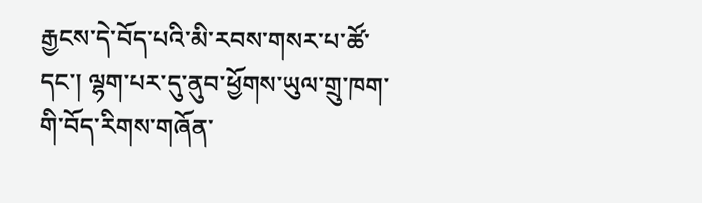རྒྱངས་དེ་བོད་པའི་མི་རབས་གསར་པ་ཚོ་དང་། ལྷག་པར་དུ་ནུབ་ཕྱོགས་ཡུལ་གྲུ་ཁག་གི་བོད་རིགས་གཞོན་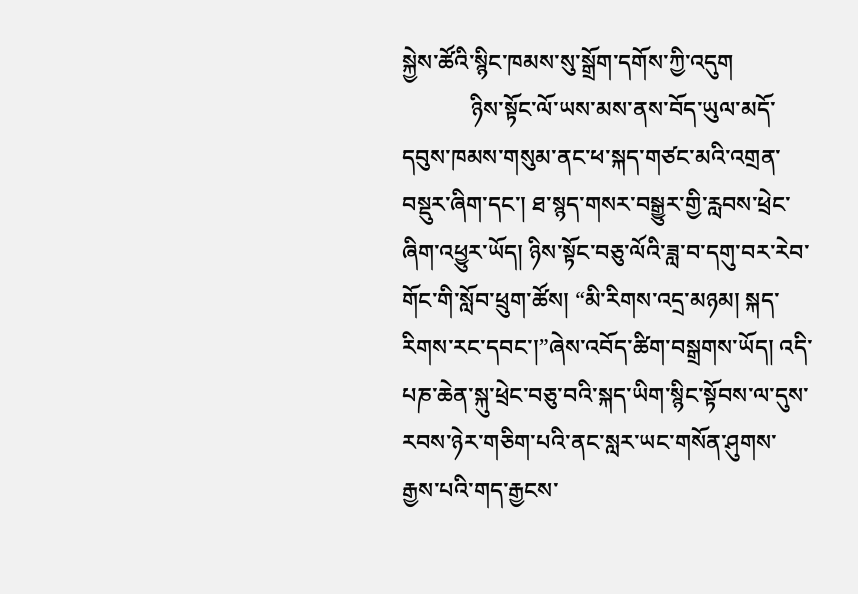སྐྱེས་ཚོའི་སྙིང་ཁམས་སུ་སྒྲོག་དགོས་ཀྱི་འདུག
            ཉིས་སྟོང་ལོ་ཡས་མས་ནས་བོད་ཡུལ་མདོ་དབུས་ཁམས་གསུམ་ནང་ཕ་སྐད་གཙང་མའི་འགྲན་བསྡུར་ཞིག་དང་། ཐ་སྙད་གསར་བསྒྱུར་གྱི་རླབས་ཕྲེང་ཞིག་འཕྱུར་ཡོད། ཉིས་སྟོང་བཅུ་ལོའི་ཟླ་བ་དགུ་བར་རེབ་གོང་གི་སློབ་ཕྲུག་ཚོས། “མི་རིགས་འདྲ་མཉམ། སྐད་རིགས་རང་དབང་།”ཞེས་འབོད་ཚིག་བསྒྲགས་ཡོད། འདི་པཎ་ཆེན་སྐུ་ཕྲེང་བཅུ་བའི་སྐད་ཡིག་སྙིང་སྟོབས་ལ་དུས་རབས་ཉེར་གཅིག་པའི་ནང་སླར་ཡང་གསོན་ཤུགས་རྒྱས་པའི་གད་རྒྱངས་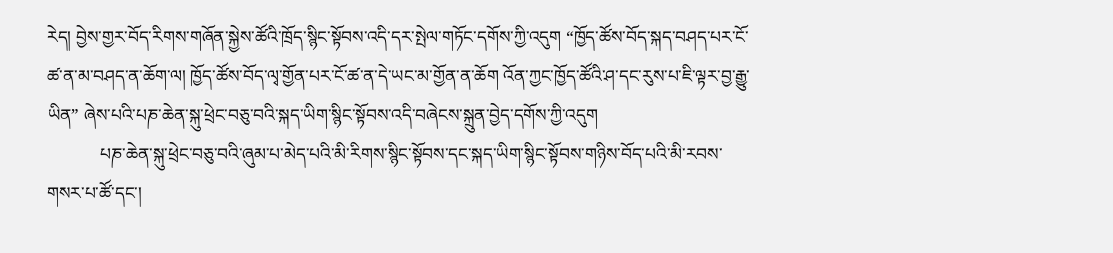རེད། བྱེས་གྱར་བོད་རིགས་གཞོན་སྐྱེས་ཚོའི་ཁྲོད་སྙིང་སྟོབས་འདི་དར་སྤེལ་གཏོང་དགོས་ཀྱི་འདུག “ཁྱོད་ཚོས་བོད་སྐད་བཤད་པར་ངོ་ཚ་ན་མ་བཤད་ན་ཆོག་ལ། ཁྱོད་ཚོས་བོད་ལྭ་གྱོན་པར་ངོ་ཚ་ན་དེ་ཡང་མ་གྱོན་ན་ཆོག འོན་ཀྱང་ཁྱོད་ཚོའི་ཤ་དང་རུས་པ་ཇི་ལྟར་བྱ་རྒྱུ་ཡིན” ཞེས་པའི་པཎ་ཆེན་སྐུ་ཕྲེང་བཅུ་བའི་སྐད་ཡིག་སྙིང་སྟོབས་འདི་བཞེངས་སྐྲུན་བྱེད་དགོས་ཀྱི་འདུག
            པཎ་ཆེན་སྐུ་ཕྲེང་བཅུ་བའི་ཞུམ་པ་མེད་པའི་མི་རིགས་སྙིང་སྟོབས་དང་སྐད་ཡིག་སྙིང་སྟོབས་གཉིས་བོད་པའི་མི་རབས་གསར་པ་ཚོ་དང་།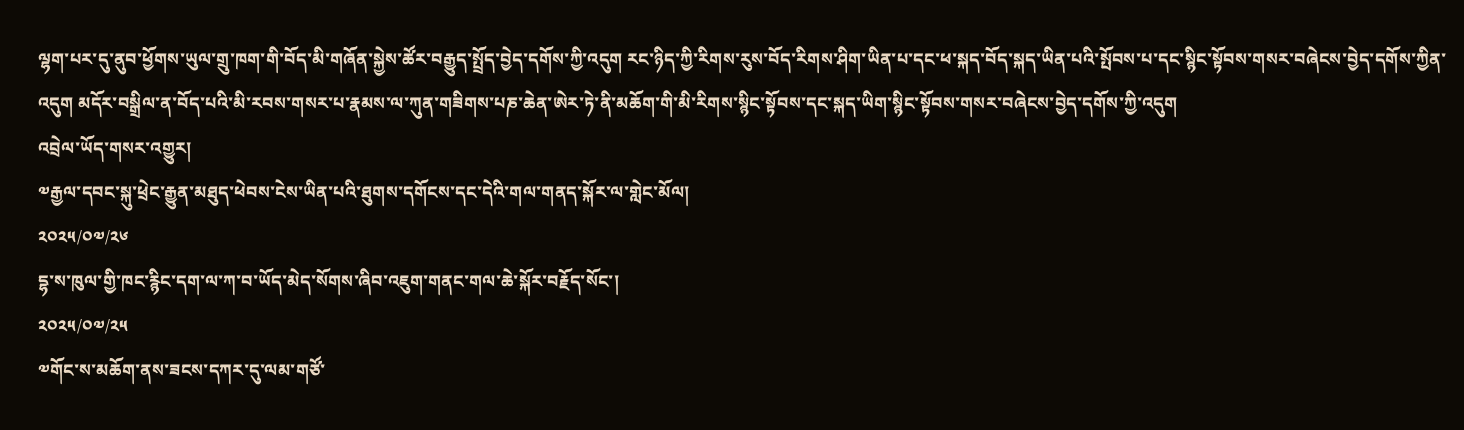ལྷག་པར་དུ་ནུབ་ཕྱོགས་ཡུལ་གྲུ་ཁག་གི་བོད་མི་གཞོན་སྐྱེས་ཚོར་བརྒྱུད་སྤྲོད་བྱེད་དགོས་ཀྱི་འདུག རང་ཉིད་ཀྱི་རིགས་རུས་བོད་རིགས་ཤིག་ཡིན་པ་དང་ཕ་སྐད་བོད་སྐད་ཡིན་པའི་སྤོབས་པ་དང་སྙིང་སྟོབས་གསར་བཞེངས་བྱེད་དགོས་ཀྱིན་འདུག མདོར་བསྒྲིལ་ན་བོད་པའི་མི་རབས་གསར་པ་རྣམས་ལ་ཀུན་གཟིགས་པཎ་ཆེན་ཨེར་ཏེ་ནི་མཆོག་གི་མི་རིགས་སྙིང་སྟོབས་དང་སྐད་ཡིག་སྙིང་སྟོབས་གསར་བཞེངས་བྱེད་དགོས་ཀྱི་འདུག
འབྲེལ་ཡོད་གསར་འགྱུར།
༧རྒྱལ་དབང་སྐུ་ཕྲེང་རྒྱུན་མཐུད་ཕེབས་ངེས་ཡིན་པའི་ཐུགས་དགོངས་དང་དེའི་གལ་གནད་སྐོར་ལ་གླེང་མོལ།
༢༠༢༥/༠༧/༢༦
དྷ་ས་ཁུལ་གྱི་ཁང་རྙིང་དག་ལ་ཀ་བ་ཡོད་མེད་སོགས་ཞིབ་འཇུག་གནང་གལ་ཆེ་སྐོར་བརྗོད་སོང་།
༢༠༢༥/༠༧/༢༥
༧གོང་ས་མཆོག་ནས་ཟངས་དཀར་དུ་ལམ་གཙོ་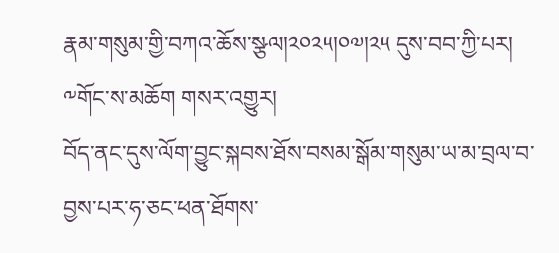རྣམ་གསུམ་གྱི་བཀའ་ཆོས་སྩལ།༢༠༢༥།༠༧།༢༥ དུས་བབ་ཀྱི་པར།
༸གོང་ས་མཆོག གསར་འགྱུར།
བོད་ནང་དུས་ལོག་བྱུང་སྐབས་ཐོས་བསམ་སྒོམ་གསུམ་ཡ་མ་བྲལ་བ་བྱས་པར་ཧ་ཅང་ཕན་ཐོགས་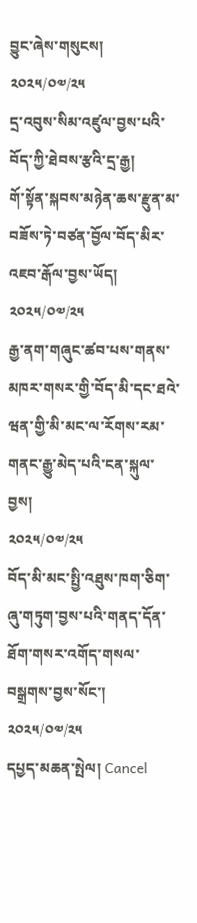བྱུང་ཞེས་གསུངས།
༢༠༢༥/༠༧/༢༥
དྲ་འབུས་སིམ་འཛུལ་བྱས་པའི་བོད་ཀྱི་ཐེབས་རྩའི་དྲ་རྒྱ།
གོ་སྟོན་སྐབས་མཉེན་ཆས་རྫུན་མ་བཟོས་ཏེ་བཙན་བྱོལ་བོད་མིར་འཇབ་རྒོལ་བྱས་ཡོད།
༢༠༢༥/༠༧/༢༥
རྒྱ་ནག་གཞུང་ཚབ་པས་གནས་མཁར་གསར་གྱི་བོད་མི་དང་ཐའེ་ཝན་གྱི་མི་མང་ལ་རོགས་རམ་གནང་རྒྱུ་མེད་པའི་ངན་སྐུལ་བྱས།
༢༠༢༥/༠༧/༢༥
བོད་མི་མང་སྤྱི་འཐུས་ཁག་ཅིག་ཞུ་གཏུག་བྱས་པའི་གནད་དོན་ཐོག་གསར་འགོད་གསལ་བསྒྲགས་བྱས་སོང་།
༢༠༢༥/༠༧/༢༥
དཔྱད་མཆན་སྤེལ། Cancel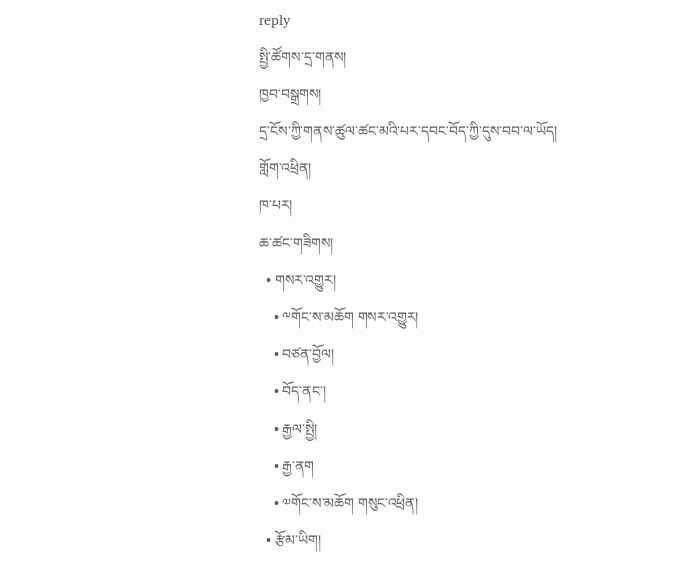reply
སྤྱི་ཚོགས་དྲ་གནས།
ཁྱབ་བསྒྲགས།
དྲ་ངོས་ཀྱི་གནས་ཚུལ་ཚང་མའི་པར་དབང་བོད་ཀྱི་དུས་བབ་ལ་ཡོད།
གློག་འཕྲིན།
ཁ་པར།
ཆ་ཚང་གཟིགས།
  • གསར་འགྱུར།
    • ༸གོང་ས་མཆོག གསར་འགྱུར།
    • བཙན་བྱོལ།
    • བོད་ནང་།
    • རྒྱལ་སྤྱི།
    • རྒྱ་ནག
    • ༧གོང་ས་མཆོག གསུང་འཕྲིན།
  • རྩོམ་ཡིག།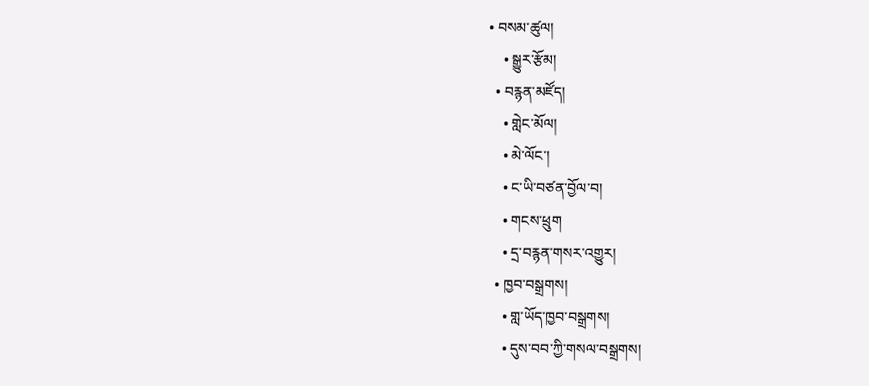• བསམ་ཚུལ།
    • སྒྱུར་རྩོམ།
  • བརྙན་མཛོད།
    • གླེང་མོལ།
    • མེ་ལོང་།
    • ང་ཡི་བཙན་བྱོལ་བ།
    • གངས་ཕྲུག
    • དྲ་བརྙན་གསར་འགྱུར།
  • ཁྱབ་བསྒྲགས།
    • གླ་ཡོད་ཁྱབ་བསྒྲགས།
    • དུས་བབ་ཀྱི་གསལ་བསྒྲགས།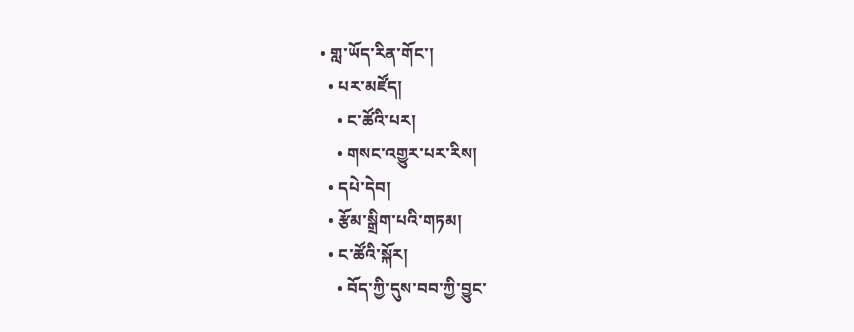• གླ་ཡོད་རིན་གོང་།
  • པར་མཛོད།
    • ང་ཚོའི་པར།
    • གསང་འགྱུར་པར་རིས།
  • དཔེ་དེབ།
  • རྩོམ་སྒྲིག་པའི་གཏམ།
  • ང་ཚོའི་སྐོར།
    • བོད་ཀྱི་དུས་བབ་ཀྱི་བྱུང་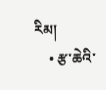རིམ།
    • རྩ་ཆེའི་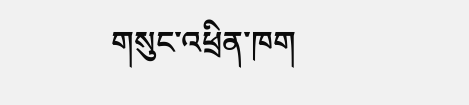གསུང་འཕྲིན་ཁག